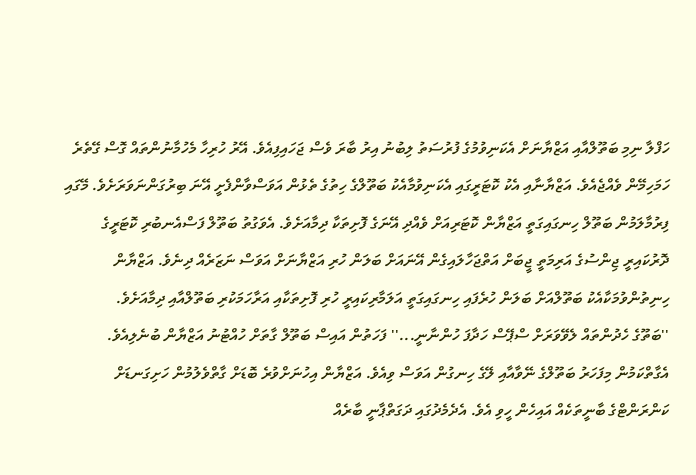ހަފްލާ ނިމި ބަތޫލްއާއި އަޒްޔާނަށް އެކަނިވުމުގެ ފުރުސަތު ލިބުނު އިރު ބާރަ ވެސް ޖަހައިފިއެވެ. އޭރު ހުރިހާ މެހުމާނުންތައް ގޮސް ގޭތެރެ ހަމަހިމޭން ވެއްޖެއެވެ. އަޒްޔާނާއި އެކު ކޮޓަރީގައި އެކަނިވުމާއެކު ބަތޫލްގެ ހިތުގެ ތެޅުން އަވަސްވާންފެށީ އޭނަ ބިރުގަންނަވަރަށެވެ. މޭގައި ފިރުމާލަމުން ބަތޫލް ހިނގައިގަތީ އަޒްޔާން ކޮޓަރިއަށް ވެއްދި އޭނަގެ ފޮށިތަކާ ދިމާއަށެވެ. އެވަގުތު ބަތޫލް ފަސްއެނބުރި ކޮޓަރީގެ ދޮރުކައިރީ ޖިންސުގެ އަރިމަތީ ޖީބަށް އަތްޖަހާލައިގެން އޭނައަށް ބަލަން ހުރި އަޒްޔާނަށް އަވަސް ނަޒަރެއް ދިނެވެ. އަޒްޔާން ހިނިތުންވުމަކާއެކު ބަތޫލްއަށް ބަލަން ހުރެފައި ހިނގައިގަތީ އަލަމާރިކައިރީ ހުރި ފޮށިތަކާއި އަރާހަމަކުރި ބަތޫލްއާއި ދިމާއަށެވެ.
''ބަތޫގެ ހެދުންތައް ލެވޭވަރަށް ސްޕޭސް ހަދާފަ ހުންނާނީ...'' ފަހަތުން އައިސް ބަތޫލް ގާތަށް ހުއްޓުނު އަޒްޔާން ބުނެލިއެވެ. އެގާތްކަމުން މިފަހަރު ބަތޫލްގެ ނޭވާއާއި ލޭގެ ހިނގުން އަވަސް ވިއެވެ. އަޒްޔާން އިހުނަށްވުރެ ބޮޑަށް ގާތްވެލުމުން ހަށިގަނޑަށް ކަންރަންޓްގެ ބާނީތަކެއް އައިހެން ހީވި އެވެ. އެދެމެދުގައި ދަގަތްޕާނީ ބާރެއް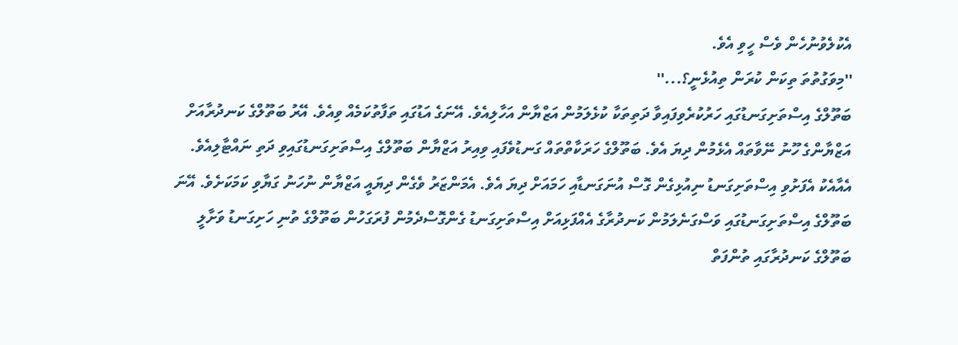އެކުލެވުނުހެން ވެސް ހީވި އެވެ.
''މިވަގުތުތަ ތިކަން ކުރަން ތިއުޅެނީ؟...''
ބަތޫލްގެ އިސްތަށިގަނޑުގައި ހަރުކުރެވިފައިވާ ދަތިތަކާ ކުޅެލަމުން އަޒްޔާން އަހާލިއެވެ. އޭނަގެ އަޑުގައި ތަފާތުކަމެއް ވިއެވެ. އޭރު ބަތޫލްގެ ކަނދުރާއަށް އަޒްޔާންގެ ހޫނު ނޭވާތައް އެޅެމުން ދިޔަ އެވެ. ބަތޫލްގެ ހަރަކާތްތައް ގަނޑުވެފައި ވިއިރު އަޒްޔާން ބަތޫލްގެ އިސްތަށިގަނޑުގައިވި ދަތި ނައްޓާލިއެވެ. އެއާއެކު އެފަށުވި އިސްތަށިގަނޑު ނިއުޅިގެން ގޮސް އުނަގަނޑާއި ހަމައަށް ދިޔަ އެވެ. އެމަންޒަރު ވެގެން ދިޔައީ އަޒްޔާން ނުހަނު ގަޔާވި ކަމަކަށެވެ. އޭނަ ބަތޫލްގެ އިސްތަށިގަނޑުގައި ވަސްގަނެލަމުން ކަނދުރާގެ އެއްފަޅިއަށް އިސްތަށިގަނޑު ގެންގޮސްދެމުން ފުރަގަހުން ބަތޫލްގެ ތުނި ހަށިގަނޑު ވަށާލީ ބަތޫލްގެ ކަނދުރާގައި ތުންފަތް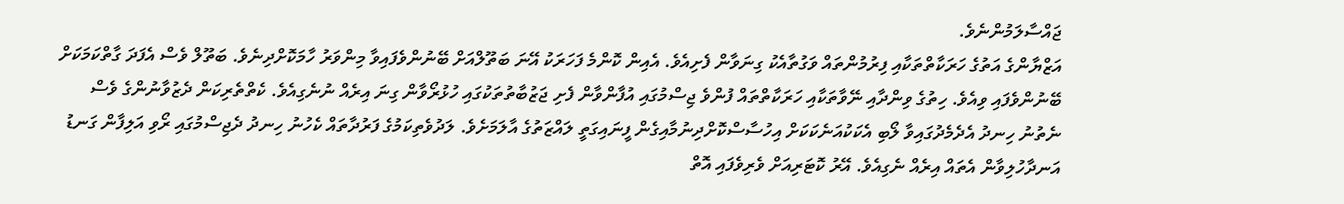ޖައްސާލަމުންނެވެ.
އަޒްޔާންގެ އަތުގެ ހަރަކާތްތަކާއި ފިރުމުންތައް ވަގުތާއެކު ގިނަވާން ފެށިއެވެ. އެއިން ކޮންމެ ފަހަރަކު އޭނަ ބަތޫލްއަށް ބޭނުންވެފައިވާ މިންވަރު ހާމަކޮށްދިނެވެ. ބަތޫލް ވެސް އެފަދަ ގާތްކަމަކަށް ބޭނުންވެފައި ވިއެވެ. ހިތުގެ ވިންދާއި ނޭވާތަކާއި ހަރަކާތްތައް ފުންވެ ޖިސްމުގައި އުފާންވާން ފެށި ޖަޒުބާތުތަކުގައި ހުޅުރޯވާން ގިނަ އިރެއް ނުނެގިއެވެ. ކެތްތެރިކަން ދެޒުވާނުންގެ ވެސް ނެތުނު ހިނދު އެދެމެދުގައިވާ ލޯބި އެކަކުއަނެކަކަށް އިހުސާސްކޮށްދިނުމާއިގެން ފީނައިގަތީ ލައްޒަތުގެ އާލަމަށެވެ. ލަދުވެތިކަމުގެ ފަރުދާތައް ކެހުނު ހިނދު ދެޖިސްމުގައި ރޯވި އަލިފާން ގަނޑު އަނދާހުލިވާން އެތައް އިރެއް ނެގިއެވެ. އޭރު ކޮޓަރިއަށް ވެރިވެފައި އޮތް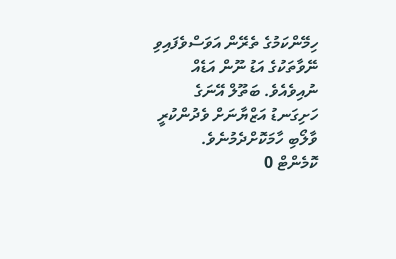ހިމޭންކަމުގެ ތެރޭން އަވަސްވެފައިވި ނޭވާތަކުގެ އަޑު ނޫން އަޑެއް ނުއިވެއެވެ. ބަތޫލް އޭނަގެ ހަށިގަނޑު އަޒްޔާނަށް ވެދުންކުރީ ވާލޯބި ހާމަކޮށްދެމުނެވެ.
ކޮމެންޓް 0